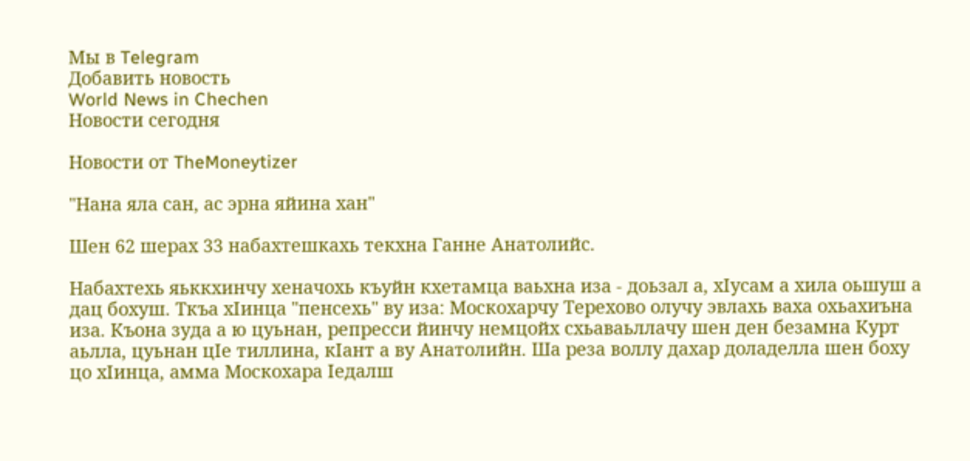Мы в Telegram
Добавить новость
World News in Chechen
Новости сегодня

Новости от TheMoneytizer

"Нана яла сан, ас эрна яйина хан"

Шен 62 шерах 33 набахтешкахь текхна Ганне Анатолийс.

Набахтехь яьккхинчу хеначохь къуйн кхетамца ваьхна иза - доьзал а, хIусам а хила оьшуш а дац бохуш. Ткъа хIинца "пенсехь" ву иза: Москохарчу Терехово олучу эвлахь ваха охьахиъна иза. Къона зуда а ю цуьнан, репресси йинчу немцойх схьаваьллачу шен ден безамна Курт аьлла, цуьнан цIе тиллина, кIант а ву Анатолийн. Ша реза воллу дахар доладелла шен боху цо хIинца, амма Москохара Iедалш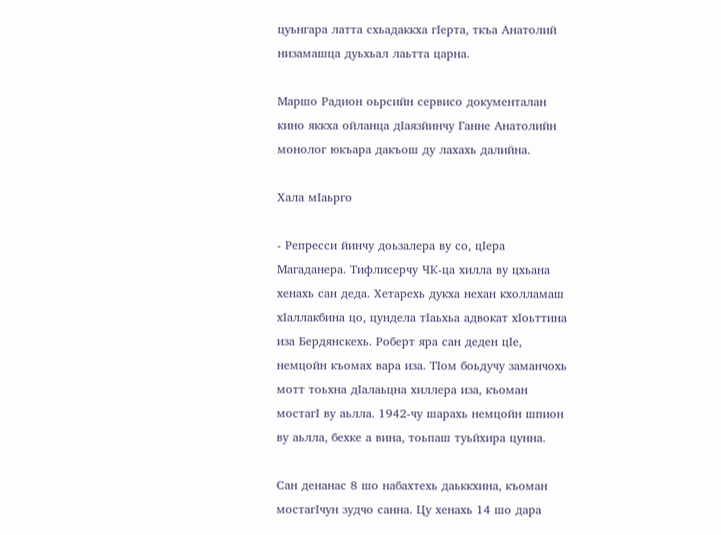цуьнгара латта схьадаккха гIерта, ткъа Анатолий низамашца дуьхьал лаьтта царна.

Маршо Радион оьрсийн сервисо документалан кино яккха ойланца дIаязйинчу Ганне Анатолийн монолог юкъара дакъош ду лахахь далийна.

Хала мIаьрго

- Репресси йинчу доьзалера ву со, цIера Магаданера. Тифлисерчу ЧК-ца хилла ву цхьана хенахь сан деда. Хетарехь дукха нехан кхолламаш хIаллакбина цо, цундела тIаьхьа адвокат хIоьттина иза Бердянскехь. Роберт яра сан деден цIе, немцойн къомах вара иза. ТIом боьдучу заманчохь мотт тоьхна дIалаьцна хиллера иза, къоман мостагI ву аьлла. 1942-чу шарахь немцойн шпион ву аьлла, бехке а вина, тоьпаш туьйхира цунна.

Сан денанас 8 шо набахтехь даьккхина, къоман мостагIчун зудчо санна. Цу хенахь 14 шо дара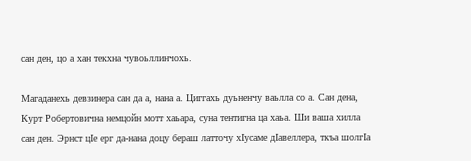сан ден, цо а хан текхна чувоьллинчохь.

Магаданехь девзинера сан да а, нана а. Циггахь дуьненчу ваьлла со а. Сан дена, Курт Робертовична немцойн мотт хаьара, суна тентигна ца хаьа. Ши ваша хилла сан ден. Эрнст цIе ерг да-нана доцу бераш латточу хIусаме дIавеллера, ткъа шолгIа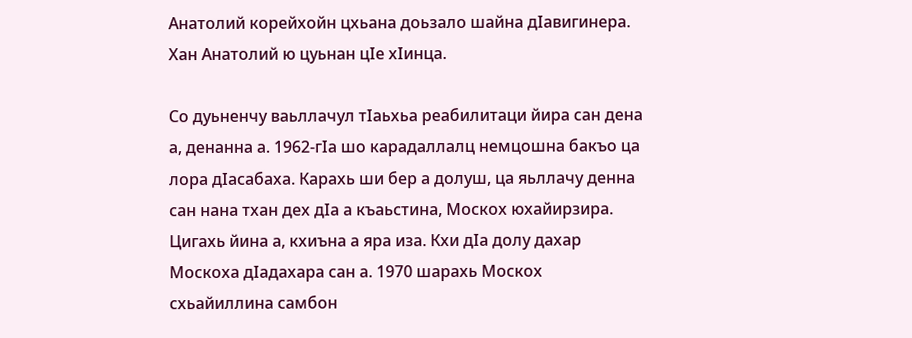Анатолий корейхойн цхьана доьзало шайна дIавигинера. Хан Анатолий ю цуьнан цIе хIинца.

Со дуьненчу ваьллачул тIаьхьа реабилитаци йира сан дена а, денанна а. 1962-гIа шо карадаллалц немцошна бакъо ца лора дIасабаха. Карахь ши бер а долуш, ца яьллачу денна сан нана тхан дех дIа а къаьстина, Москох юхайирзира. Цигахь йина а, кхиъна а яра иза. Кхи дIа долу дахар Москоха дIадахара сан а. 1970 шарахь Москох схьайиллина самбон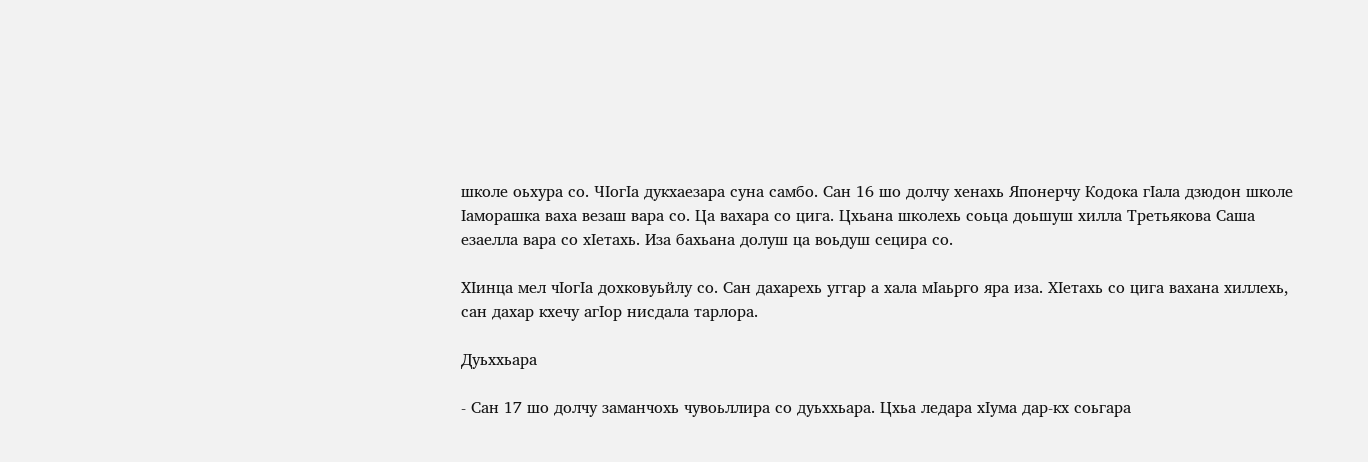школе оьхура со. ЧIогIа дукхаезара суна самбо. Сан 16 шо долчу хенахь Японерчу Кодока гIала дзюдон школе Iаморашка ваха везаш вара со. Ца вахара со цига. Цхьана школехь соьца доьшуш хилла Третьякова Саша езаелла вара со хIетахь. Иза бахьана долуш ца воьдуш сецира со.

ХIинца мел чIогIа дохковуьйлу со. Сан дахарехь уггар а хала мIаьрго яра иза. ХIетахь со цига вахана хиллехь, сан дахар кхечу агIор нисдала тарлора.

Дуьххьара

- Сан 17 шо долчу заманчохь чувоьллира со дуьххьара. Цхьа ледара хIума дар-кх соьгара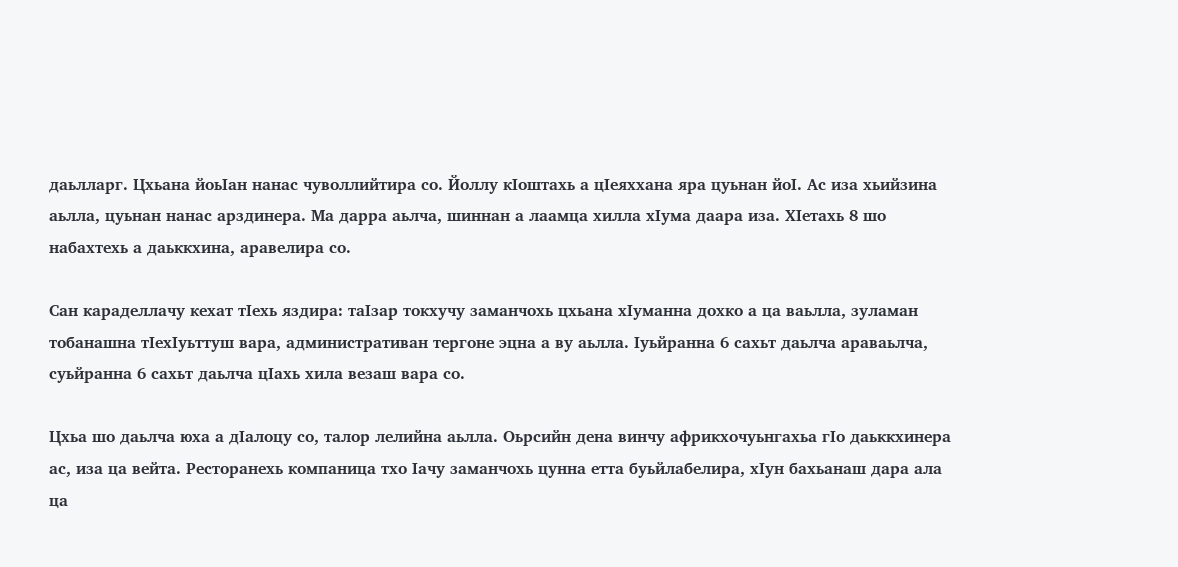даьлларг. Цхьана йоьIан нанас чуволлийтира со. Йоллу кIоштахь а цIеяххана яра цуьнан йоI. Ас иза хьийзина аьлла, цуьнан нанас арздинера. Ма дарра аьлча, шиннан а лаамца хилла хIума даара иза. ХIетахь 8 шо набахтехь а даьккхина, аравелира со.

Сан караделлачу кехат тIехь яздира: таIзар токхучу заманчохь цхьана хIуманна дохко а ца ваьлла, зуламан тобанашна тIехIуьттуш вара, административан тергоне эцна а ву аьлла. Iуьйранна 6 сахьт даьлча араваьлча, суьйранна 6 сахьт даьлча цIахь хила везаш вара со.

Цхьа шо даьлча юха а дIалоцу со, талор лелийна аьлла. Оьрсийн дена винчу африкхочуьнгахьа гIо даьккхинера ас, иза ца вейта. Ресторанехь компаница тхо Iачу заманчохь цунна етта буьйлабелира, хIун бахьанаш дара ала ца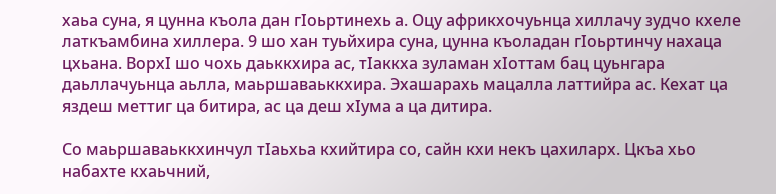хаьа суна, я цунна къола дан гIоьртинехь а. Оцу африкхочуьнца хиллачу зудчо кхеле латкъамбина хиллера. 9 шо хан туьйхира суна, цунна къоладан гIоьртинчу нахаца цхьана. ВорхI шо чохь даьккхира ас, тIаккха зуламан хIоттам бац цуьнгара даьллачуьнца аьлла, маьршаваьккхира. Эхашарахь мацалла латтийра ас. Кехат ца яздеш меттиг ца битира, ас ца деш хIума а ца дитира.

Со маьршаваьккхинчул тIаьхьа кхийтира со, сайн кхи некъ цахиларх. Цкъа хьо набахте кхаьчний,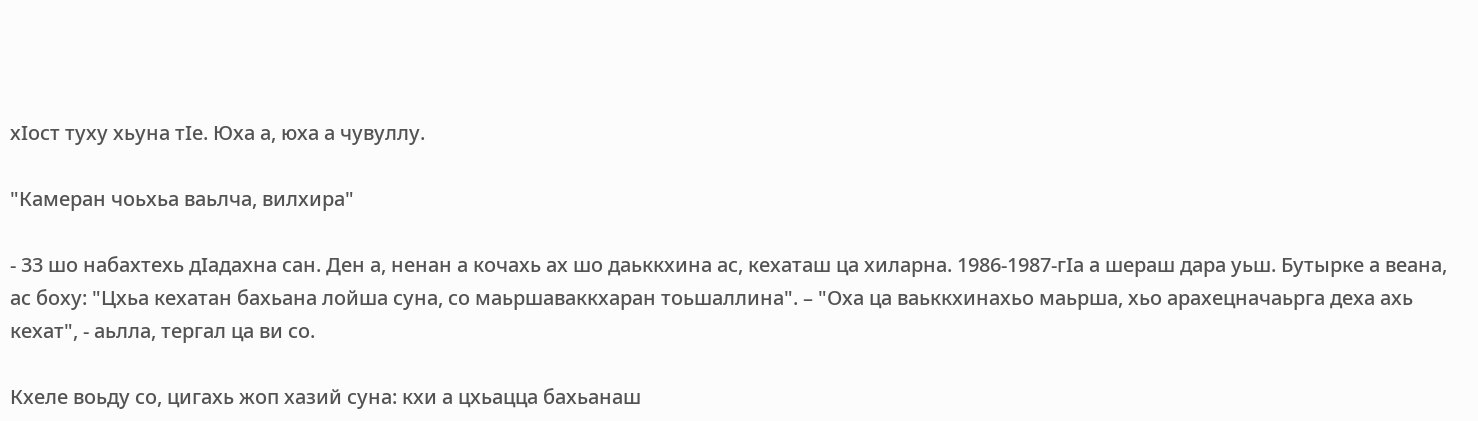хIост туху хьуна тIе. Юха а, юха а чувуллу.

"Камеран чоьхьа ваьлча, вилхира"

- 33 шо набахтехь дIадахна сан. Ден а, ненан а кочахь ах шо даьккхина ас, кехаташ ца хиларна. 1986-1987-гIа а шераш дара уьш. Бутырке а веана, ас боху: "Цхьа кехатан бахьана лойша суна, со маьршаваккхаран тоьшаллина". – "Оха ца ваьккхинахьо маьрша, хьо арахецначаьрга деха ахь кехат", - аьлла, тергал ца ви со.

Кхеле воьду со, цигахь жоп хазий суна: кхи а цхьацца бахьанаш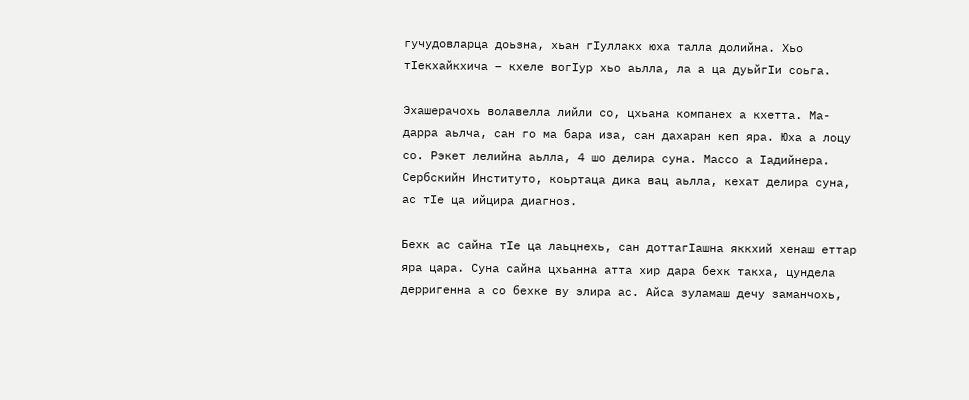гучудовларца доьзна, хьан гIуллакх юха талла долийна. Хьо тIекхайкхича – кхеле вогIур хьо аьлла, ла а ца дуьйгIи соьга.

Эхашерачохь волавелла лийли со, цхьана компанех а кхетта. Ма-дарра аьлча, сан го ма бара иза, сан дахаран кеп яра. Юха а лоцу со. Рэкет лелийна аьлла, 4 шо делира суна. Массо а Iадийнера. Сербскийн Институто, коьртаца дика вац аьлла, кехат делира суна, ас тIе ца ийцира диагноз.

Бехк ас сайна тIе ца лаьцнехь, сан доттагIашна яккхий хенаш еттар яра цара. Суна сайна цхьанна атта хир дара бехк такха, цундела дерригенна а со бехке ву элира ас. Айса зуламаш дечу заманчохь,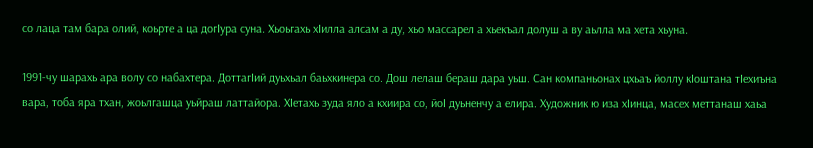со лаца там бара олий, коьрте а ца догIура суна. Хьоьгахь хIилла алсам а ду, хьо массарел а хьекъал долуш а ву аьлла ма хета хьуна.

1991-чу шарахь ара волу со набахтера. ДоттагIий дуьхьал баьхкинера со. Дош лелаш бераш дара уьш. Сан компаньонах цхьаъ йоллу кIоштана тIехиъна вара, тоба яра тхан, жоьлгашца уьйраш латтайора. ХIетахь зуда яло а кхиира со, йоI дуьненчу а елира. Художник ю иза хIинца, масех меттанаш хаьа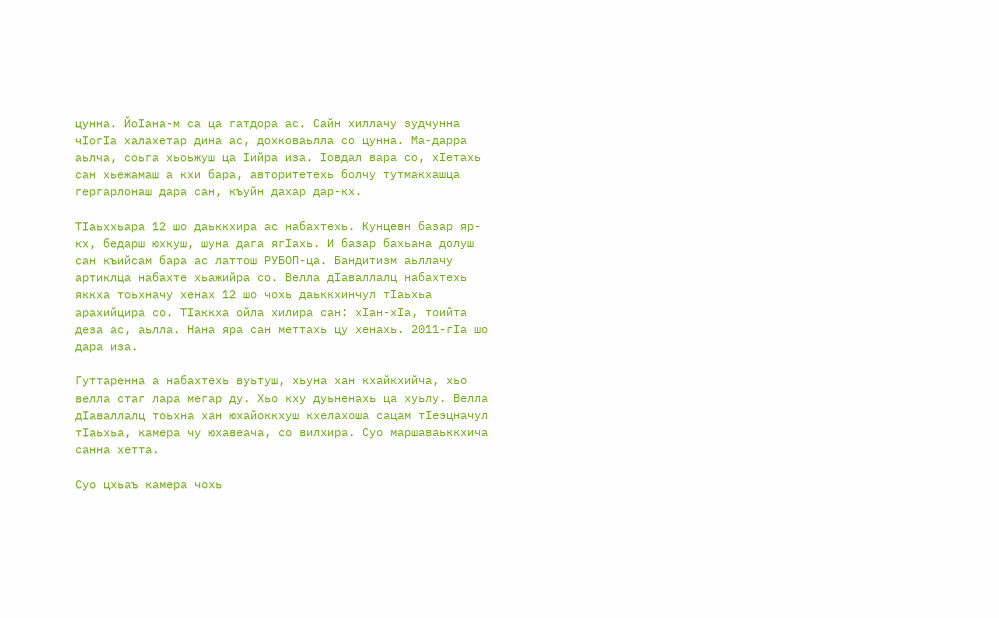цунна. ЙоIана-м са ца гатдора ас. Сайн хиллачу зудчунна чIогIа халахетар дина ас, дохковаьлла со цунна. Ма-дарра аьлча, соьга хьоьжуш ца Iийра иза. Iовдал вара со, хIетахь сан хьежамаш а кхи бара, авторитетехь болчу тутмакхашца гергарлонаш дара сан, къуйн дахар дар-кх.

ТIаьххьара 12 шо даьккхира ас набахтехь. Кунцевн базар яр-кх, бедарш юхкуш, шуна дага ягIахь. И базар бахьана долуш сан къийсам бара ас латтош РУБОП-ца. Бандитизм аьллачу артиклца набахте хьажийра со. Велла дIаваллалц набахтехь яккха тоьхначу хенах 12 шо чохь даьккхинчул тIаьхьа арахийцира со. ТIаккха ойла хилира сан: хIан-хIа, тоийта деза ас, аьлла. Нана яра сан меттахь цу хенахь. 2011-гIа шо дара иза.

Гуттаренна а набахтехь вуьтуш, хьуна хан кхайкхийча, хьо велла стаг лара мегар ду. Хьо кху дуьненахь ца хуьлу. Велла дIаваллалц тоьхна хан юхайоккхуш кхелахоша сацам тIеэцначул тIаьхьа, камера чу юхавеача, со вилхира. Суо маршаваьккхича санна хетта.

Суо цхьаъ камера чохь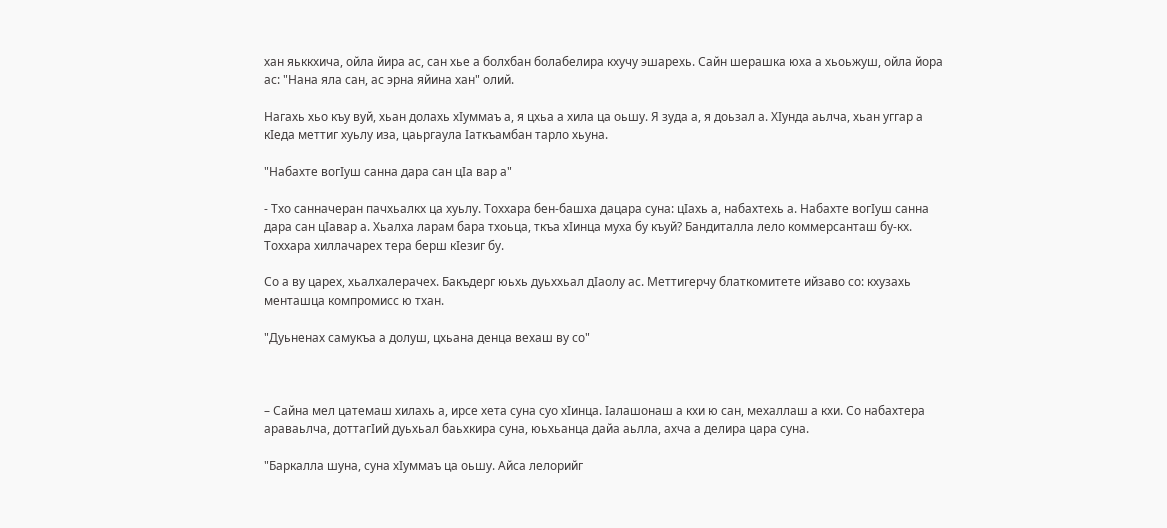хан яьккхича, ойла йира ас, сан хье а болхбан болабелира кхучу эшарехь. Сайн шерашка юха а хьоьжуш, ойла йора ас: "Нана яла сан, ас эрна яйина хан" олий.

Нагахь хьо къу вуй, хьан долахь хIуммаъ а, я цхьа а хила ца оьшу. Я зуда а, я доьзал а. ХIунда аьлча, хьан уггар а кIеда меттиг хуьлу иза, цаьргаула Iаткъамбан тарло хьуна.

"Набахте вогIуш санна дара сан цIа вар а"

- Тхо санначеран пачхьалкх ца хуьлу. Тоххара бен-башха дацара суна: цIахь а, набахтехь а. Набахте вогIуш санна дара сан цIавар а. Хьалха ларам бара тхоьца, ткъа хIинца муха бу къуй? Бандиталла лело коммерсанташ бу-кх. Тоххара хиллачарех тера берш кIезиг бу.

Со а ву царех, хьалхалерачех. Бакъдерг юьхь дуьххьал дIаолу ас. Меттигерчу блаткомитете ийзаво со: кхузахь менташца компромисс ю тхан.

"Дуьненах самукъа а долуш, цхьана денца вехаш ву со"



– Сайна мел цатемаш хилахь а, ирсе хета суна суо хIинца. Iалашонаш а кхи ю сан, мехаллаш а кхи. Со набахтера араваьлча, доттагIий дуьхьал баьхкира суна, юьхьанца дайа аьлла, ахча а делира цара суна.

"Баркалла шуна, суна хIуммаъ ца оьшу. Айса лелорийг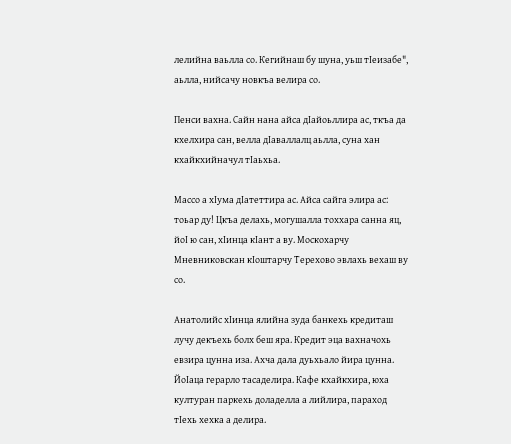лелийна ваьлла со. Кегийнаш бу шуна, уьш тIеизабе", аьлла, нийсачу новкъа велира со.

Пенси вахна. Сайн нана айса дIайоьллира ас, ткъа да кхелхира сан, велла дIаваллалц аьлла, суна хан кхайкхийначул тIаьхьа.

Массо а хIума дIатеттира ас. Айса сайга элира ас: тоьар ду! Цкъа делахь, могушалла тоххара санна яц, йоI ю сан, хIинца кIант а ву. Москохарчу Мневниковскан кIоштарчу Терехово эвлахь вехаш ву со.

Анатолийс хIинца ялийна зуда банкехь кредиташ лучу декъехь болх беш яра. Кредит эца вахначохь евзира цунна иза. Ахча дала дуьхьало йира цунна. ЙоIаца герарло тасаделира. Кафе кхайкхира, юха културан паркехь доладелла а лийлира, параход тIехь хехка а делира.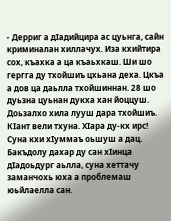- Дерриг а дIадийцира ас цуьнга, сайн криминалан хиллачух. Иза кхийтира сох, къахка а ца къаьхкаш. Ши шо гергга ду тхойшиъ цхьана деха. Цкъа а дов ца даьлла тхойшиннан. 28 шо дуьзна цуьнан дукха хан йоццуш. Доьзалхо хила лууш дара тхойшиъ. КIант вели тхуна. ХIара ду-кх ирс! Суна кхи хIуммаъ оьшуш а дац. Бакъдолу дахар ду сан хIинца дIадоьдург аьлла, суна хеттачу заманчохь юха а проблемаш юьйлаелла сан.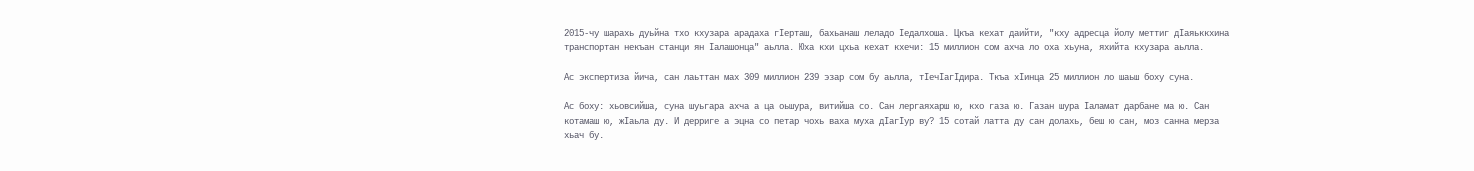2015-чу шарахь дуьйна тхо кхузара арадаха гIерташ, бахьанаш леладо Iедалхоша. Цкъа кехат даийти, "кху адресца йолу меттиг дIаяьккхина транспортан некъан станци ян Iалашонца" аьлла. Юха кхи цхьа кехат кхечи: 15 миллион сом ахча ло оха хьуна, яхийта кхузара аьлла.

Ас экспертиза йича, сан лаьттан мах 309 миллион 239 эзар сом бу аьлла, тIечIагIдира. Ткъа хIинца 25 миллион ло шаьш боху суна.

Ас боху: хьовсийша, суна шуьгара ахча а ца оьшура, витийша со. Сан лергаяхарш ю, кхо газа ю. Газан шура Iаламат дарбане ма ю. Сан котамаш ю, жIаьла ду. И дерриге а эцна со петар чохь ваха муха дIагIур ву? 15 сотай латта ду сан долахь, беш ю сан, моз санна мерза хьач бу.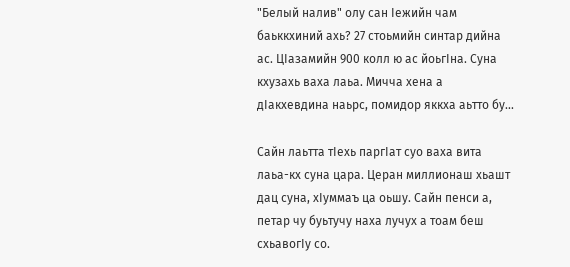"Белый налив" олу сан Iежийн чам баьккхиний ахь? 27 стоьмийн синтар дийна ас. ЦIазамийн 900 колл ю ас йоьгIна. Суна кхузахь ваха лаьа. Мичча хена а дIакхевдина наьрс, помидор яккха аьтто бу...

Сайн лаьтта тIехь паргIат суо ваха вита лаьа-кх суна цара. Церан миллионаш хьашт дац суна, хIуммаъ ца оьшу. Сайн пенси а, петар чу буьтучу наха лучух а тоам беш схьавогIу со.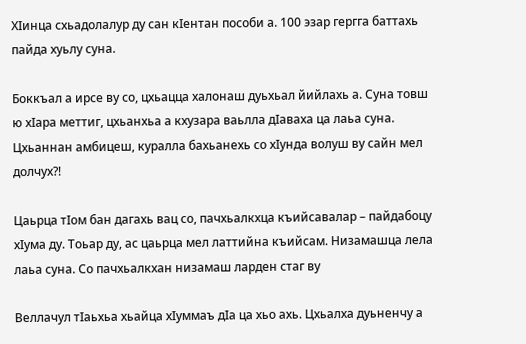ХIинца схьадолалур ду сан кIентан пособи а. 100 эзар гергга баттахь пайда хуьлу суна.

Боккъал а ирсе ву со, цхьацца халонаш дуьхьал йийлахь а. Суна товш ю хIара меттиг, цхьанхьа а кхузара ваьлла дIаваха ца лаьа суна. Цхьаннан амбицеш, куралла бахьанехь со хIунда волуш ву сайн мел долчух?!

Цаьрца тIом бан дагахь вац со, пачхьалкхца къийсавалар – пайдабоцу хIума ду. Тоьар ду, ас цаьрца мел латтийна къийсам. Низамашца лела лаьа суна. Со пачхьалкхан низамаш ларден стаг ву

Веллачул тIаьхьа хьайца хIуммаъ дIа ца хьо ахь. Цхьалха дуьненчу а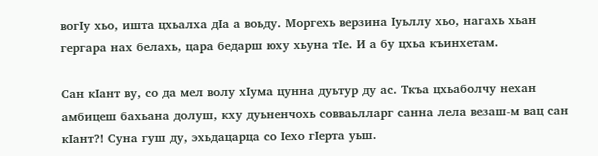вогIу хьо, ишта цхьалха дIа а воьду. Моргехь верзина Iуьллу хьо, нагахь хьан гергара нах белахь, цара бедарш юху хьуна тIе. И а бу цхьа къинхетам.

Сан кIант ву, со да мел волу хIума цунна дуьтур ду ас. Ткъа цхьаболчу нехан амбицеш бахьана долуш, кху дуьненчохь совваьлларг санна лела везаш-м вац сан кIант?! Суна гуш ду, эхьдацарца со Iехо гIерта уьш.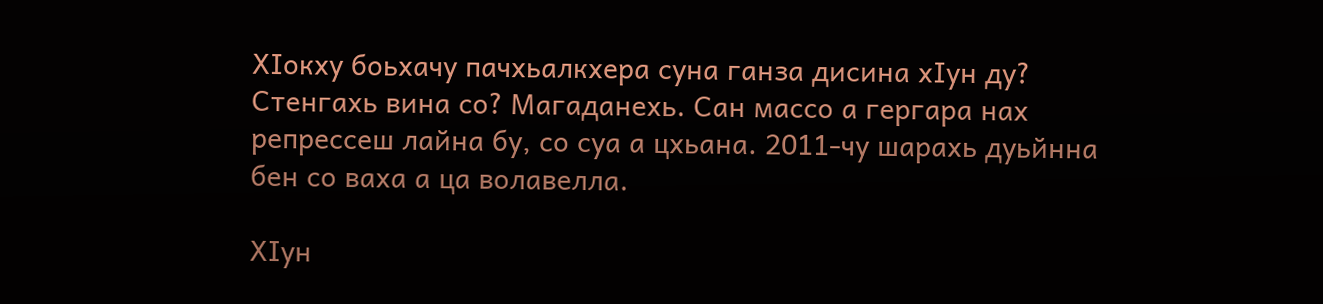ХIокху боьхачу пачхьалкхера суна ганза дисина хIун ду? Стенгахь вина со? Магаданехь. Сан массо а гергара нах репрессеш лайна бу, со суа а цхьана. 2011-чу шарахь дуьйнна бен со ваха а ца волавелла.

ХIун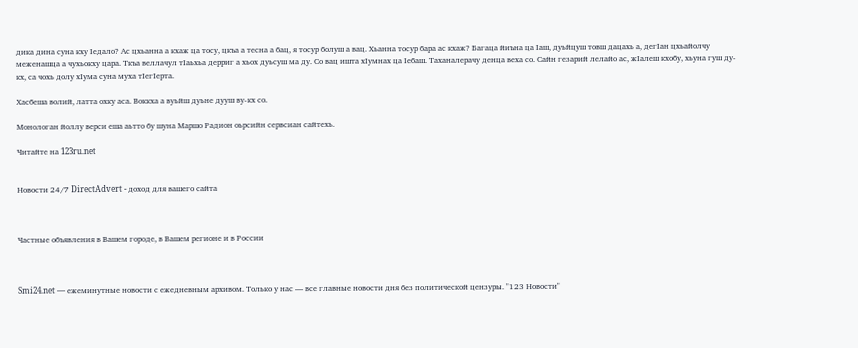дика дина суна кху Iедало? Ас цхьанна а кхаж ца тосу, цкъа а тесна а бац, я тосур болуш а вац. Хьанна тосур бара ас кхаж? Багаца йиъна ца Iаш, дуьйцуш товш дацахь а, дегIан цхьайолчу меженашца а чухьокху цара. Ткъа веллачул тIаьхьа дерриг а хьох дуьсуш ма ду. Со вац ишта хIумнах ца Iебаш. Таханалерачу денца веха со. Сайн гезарий лелайо ас, жIалеш кхобу, хьуна гуш ду-кх, са чохь долу хIума суна муха тIегIерта.

Хасбеша волий, латта охку аса. Воккха а вуьйш дуьне дууш ву-кх со.

Монологан йоллу верси еша аьтто бу шуна Маршо Радион оьрсийн сервсиан сайтехь.

Читайте на 123ru.net


Новости 24/7 DirectAdvert - доход для вашего сайта



Частные объявления в Вашем городе, в Вашем регионе и в России



Smi24.net — ежеминутные новости с ежедневным архивом. Только у нас — все главные новости дня без политической цензуры. "123 Новости"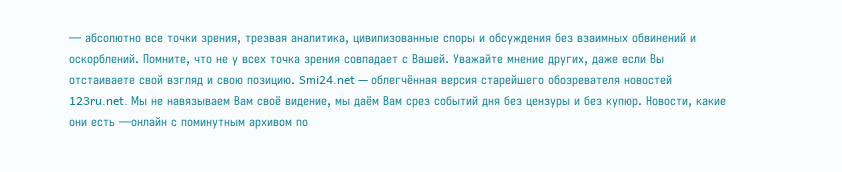— абсолютно все точки зрения, трезвая аналитика, цивилизованные споры и обсуждения без взаимных обвинений и оскорблений. Помните, что не у всех точка зрения совпадает с Вашей. Уважайте мнение других, даже если Вы отстаиваете свой взгляд и свою позицию. Smi24.net — облегчённая версия старейшего обозревателя новостей 123ru.net. Мы не навязываем Вам своё видение, мы даём Вам срез событий дня без цензуры и без купюр. Новости, какие они есть —онлайн с поминутным архивом по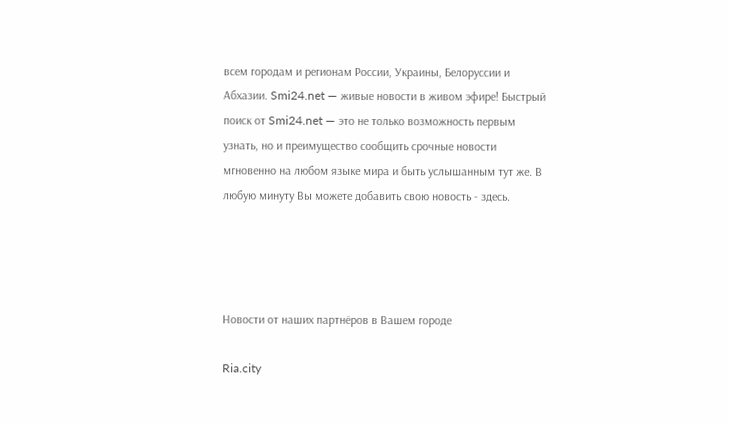всем городам и регионам России, Украины, Белоруссии и Абхазии. Smi24.net — живые новости в живом эфире! Быстрый поиск от Smi24.net — это не только возможность первым узнать, но и преимущество сообщить срочные новости мгновенно на любом языке мира и быть услышанным тут же. В любую минуту Вы можете добавить свою новость - здесь.




Новости от наших партнёров в Вашем городе

Ria.city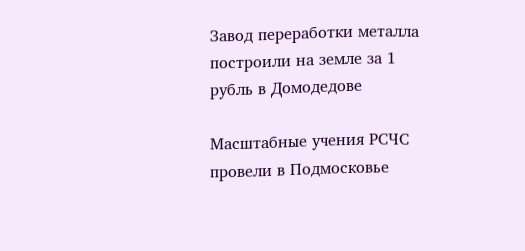Завод переработки металла построили на земле за 1 рубль в Домодедове

Масштабные учения РСЧС провели в Подмосковье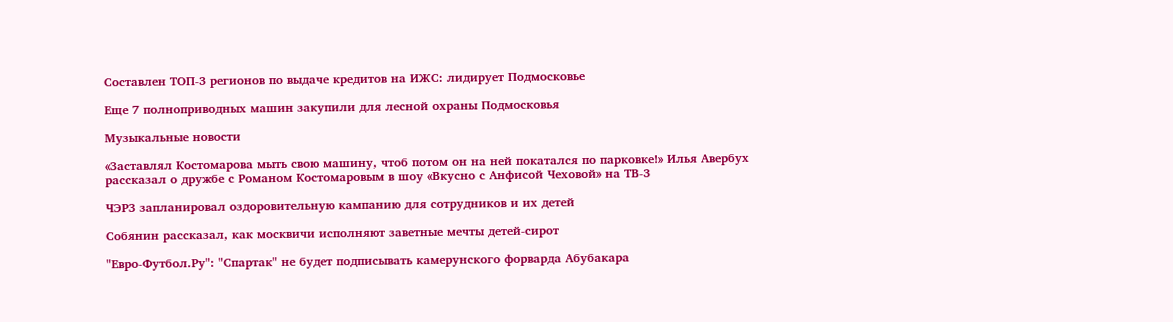Составлен ТОП-3 регионов по выдаче кредитов на ИЖС: лидирует Подмосковье

Еще 7 полноприводных машин закупили для лесной охраны Подмосковья

Музыкальные новости

«Заставлял Костомарова мыть свою машину, чтоб потом он на ней покатался по парковке!» Илья Авербух рассказал о дружбе с Романом Костомаровым в шоу «Вкусно с Анфисой Чеховой» на ТВ-3

ЧЭРЗ запланировал оздоровительную кампанию для сотрудников и их детей

Собянин рассказал, как москвичи исполняют заветные мечты детей-сирот

"Евро-Футбол.Ру": "Спартак" не будет подписывать камерунского форварда Абубакара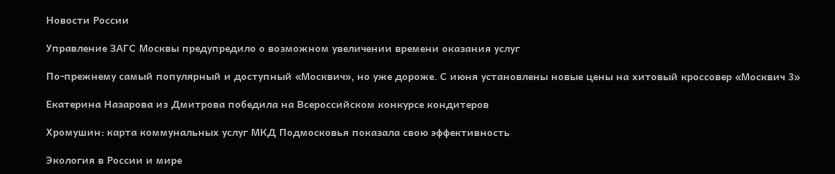Новости России

Управление ЗАГС Москвы предупредило о возможном увеличении времени оказания услуг

По-прежнему самый популярный и доступный «Москвич», но уже дороже. С июня установлены новые цены на хитовый кроссовер «Москвич 3»

Екатерина Назарова из Дмитрова победила на Всероссийском конкурсе кондитеров

Хромушин: карта коммунальных услуг МКД Подмосковья показала свою эффективность

Экология в России и мире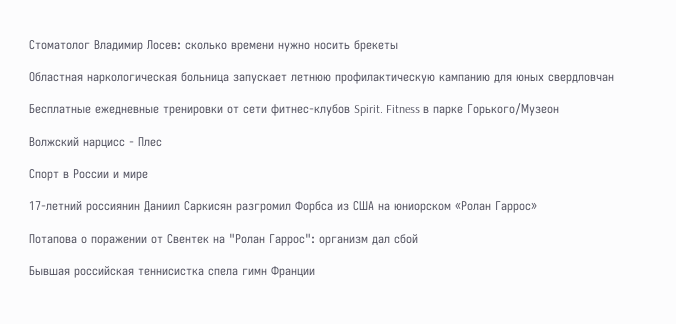Стоматолог Владимир Лосев: сколько времени нужно носить брекеты

Областная наркологическая больница запускает летнюю профилактическую кампанию для юных свердловчан

Бесплатные ежедневные тренировки от сети фитнес-клубов Spirit. Fitness в парке Горького/Музеон

Волжский нарцисс - Плес

Спорт в России и мире

17-летний россиянин Даниил Саркисян разгромил Форбса из США на юниорском «Ролан Гаррос»

Потапова о поражении от Свентек на "Ролан Гаррос": организм дал сбой

Бывшая российская теннисистка спела гимн Франции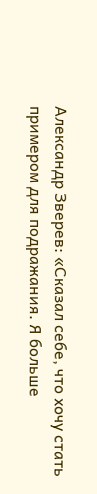Александр Зверев: «Сказал себе, что хочу стать примером для подражания. Я больше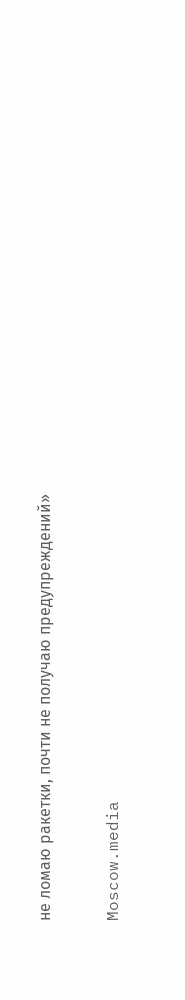не ломаю ракетки, почти не получаю предупреждений»

Moscow.media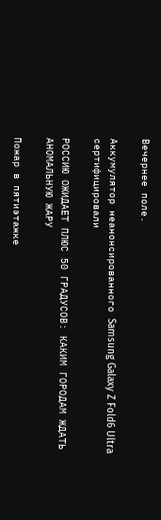Вечернее поле.

Аккумулятор неанонсированного Samsung Galaxy Z Fold6 Ultra сертифицировали

РОССИЮ ОЖИДАЕТ ПЛЮС 50 ГРАДУСОВ: КАКИМ ГОРОДАМ ЖДАТЬ АНОМАЛЬНУЮ ЖАРУ

Пожар в пятиэтажке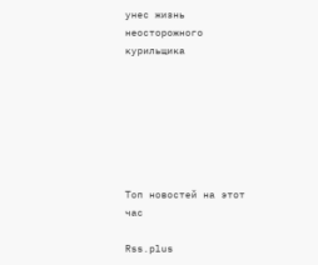унес жизнь неосторожного курильщика







Топ новостей на этот час

Rss.plus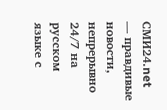СМИ24.net — правдивые новости, непрерывно 24/7 на русском языке с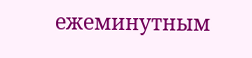ежеминутным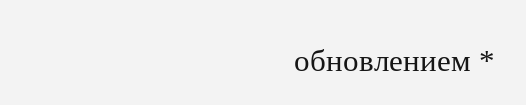обновлением *